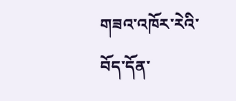གཟའ་འཁོར་རེའི་བོད་དོན་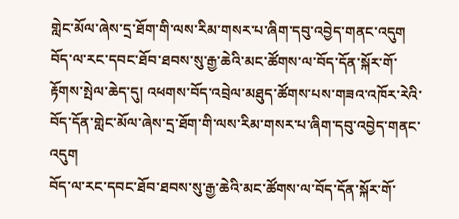གླེང་མོལ་ཞེས་དྲ་ཐོག་གི་ལས་རིམ་གསར་པ་ཞིག་དབུ་འབྱེད་གནང་འདུག
བོད་ལ་རང་དབང་ཐོབ་ཐབས་སུ་རྒྱ་ཆེའི་མང་ཚོགས་ལ་བོད་དོན་སྐོར་གོ་རྟོགས་སྤེལ་ཆེད་དུ། འཕགས་བོད་འབྲེལ་མཐུད་ཚོགས་པས་གཟའ་འཁོར་རེའི་བོད་དོན་གླེང་མོལ་ཞེས་དྲ་ཐོག་གི་ལས་རིམ་གསར་པ་ཞིག་དབུ་འབྱེད་གནང་འདུག
བོད་ལ་རང་དབང་ཐོབ་ཐབས་སུ་རྒྱ་ཆེའི་མང་ཚོགས་ལ་བོད་དོན་སྐོར་གོ་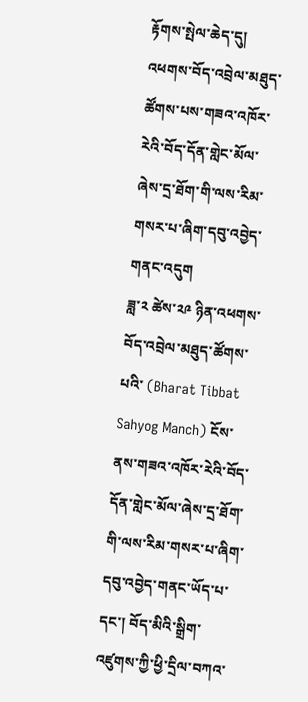རྟོགས་སྤེལ་ཆེད་དུ། འཕགས་བོད་འབྲེལ་མཐུད་ཚོགས་པས་གཟའ་འཁོར་རེའི་བོད་དོན་གླེང་མོལ་ཞེས་དྲ་ཐོག་གི་ལས་རིམ་གསར་པ་ཞིག་དབུ་འབྱེད་གནང་འདུག
ཟླ་༢ ཚེས་༢༩ ཉིན་འཕགས་བོད་འབྲེལ་མཐུད་ཚོགས་པའི་ (Bharat Tibbat Sahyog Manch) ངོས་ནས་གཟའ་འཁོར་རེའི་བོད་དོན་གླེང་མོལ་ཞེས་དྲ་ཐོག་གི་ལས་རིམ་གསར་པ་ཞིག་དབུ་འབྱེད་གནང་ཡོད་པ་དང་། བོད་མིའི་སྒྲིག་འཛུགས་ཀྱི་ཕྱི་དྲིལ་བཀའ་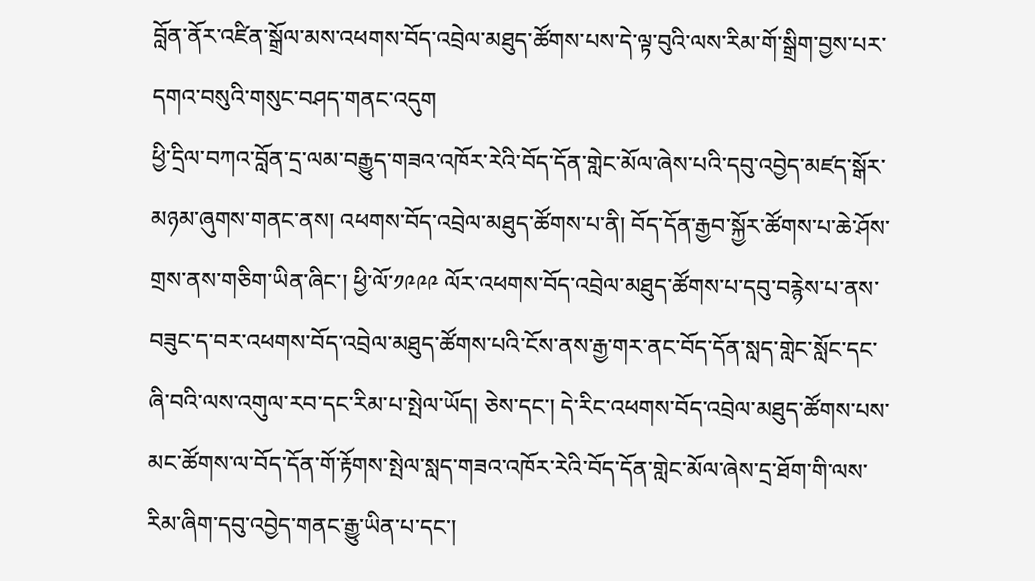བློན་ནོར་འཛིན་སྒྲོལ་མས་འཕགས་བོད་འབྲེལ་མཐུད་ཚོགས་པས་དེ་ལྟ་བུའི་ལས་རིམ་གོ་སྒྲིག་བྱས་པར་དགའ་བསུའི་གསུང་བཤད་གནང་འདུག
ཕྱི་དྲིལ་བཀའ་བློན་དྲ་ལམ་བརྒྱུད་གཟའ་འཁོར་རེའི་བོད་དོན་གླེང་མོལ་ཞེས་པའི་དབུ་འབྱེད་མཛད་སྒོར་མཉམ་ཞུགས་གནང་ནས། འཕགས་བོད་འབྲེལ་མཐུད་ཚོགས་པ་ནི། བོད་དོན་རྒྱབ་སྐྱོར་ཚོགས་པ་ཆེ་ཤོས་གྲས་ནས་གཅིག་ཡིན་ཞིང་། ཕྱི་ལོ་༡༩༩༩ ལོར་འཕགས་བོད་འབྲེལ་མཐུད་ཚོགས་པ་དབུ་བརྙེས་པ་ནས་བཟུང་ད་བར་འཕགས་བོད་འབྲེལ་མཐུད་ཚོགས་པའི་ངོས་ནས་རྒྱ་གར་ནང་བོད་དོན་སླད་གླེང་སློང་དང་ཞི་བའི་ལས་འགུལ་རབ་དང་རིམ་པ་སྤེལ་ཡོད། ཅེས་དང་། དེ་རིང་འཕགས་བོད་འབྲེལ་མཐུད་ཚོགས་པས་མང་ཚོགས་ལ་བོད་དོན་གོ་རྟོགས་སྤེལ་སླད་གཟའ་འཁོར་རེའི་བོད་དོན་གླེང་མོལ་ཞེས་དྲ་ཐོག་གི་ལས་རིམ་ཞིག་དབུ་འབྱེད་གནང་རྒྱུ་ཡིན་པ་དང་།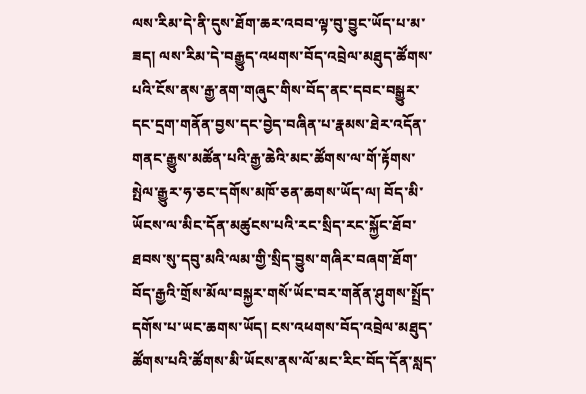ལས་རིམ་དེ་ནི་དུས་ཐོག་ཆར་འབབ་ལྟ་བུ་བྱུང་ཡོད་པ་མ་ཟད། ལས་རིམ་དེ་བརྒྱུད་འཕགས་བོད་འབྲེལ་མཐུད་ཚོགས་པའི་ངོས་ནས་རྒྱ་ནག་གཞུང་གིས་བོད་ནང་དབང་བསྒྱུར་དང་དྲག་གནོན་བྱས་དང་བྱེད་བཞིན་པ་རྣམས་ཐེར་འདོན་གནང་རྒྱུས་མཚོན་པའི་རྒྱ་ཆེའི་མང་ཚོགས་ལ་གོ་རྟོགས་སྤེལ་རྒྱུར་ཧ་ཅང་དགོས་མཁོ་ཅན་ཆགས་ཡོད་ལ། བོད་མི་ཡོངས་ལ་མིང་དོན་མཚུངས་པའི་རང་སྲིད་རང་སྐྱོང་ཐོབ་ཐབས་སུ་དབུ་མའི་ལམ་གྱི་སྲིད་བྱུས་གཞིར་བཞག་ཐོག་བོད་རྒྱའི་གྲོས་མོལ་བསྐྱར་གསོ་ཡོང་བར་གནོན་ཤུགས་སྤྲོད་དགོས་པ་ཡང་ཆགས་ཡོད། ངས་འཕགས་བོད་འབྲེལ་མཐུད་ཚོགས་པའི་ཚོགས་མི་ཡོངས་ནས་ལོ་མང་རིང་བོད་དོན་སླད་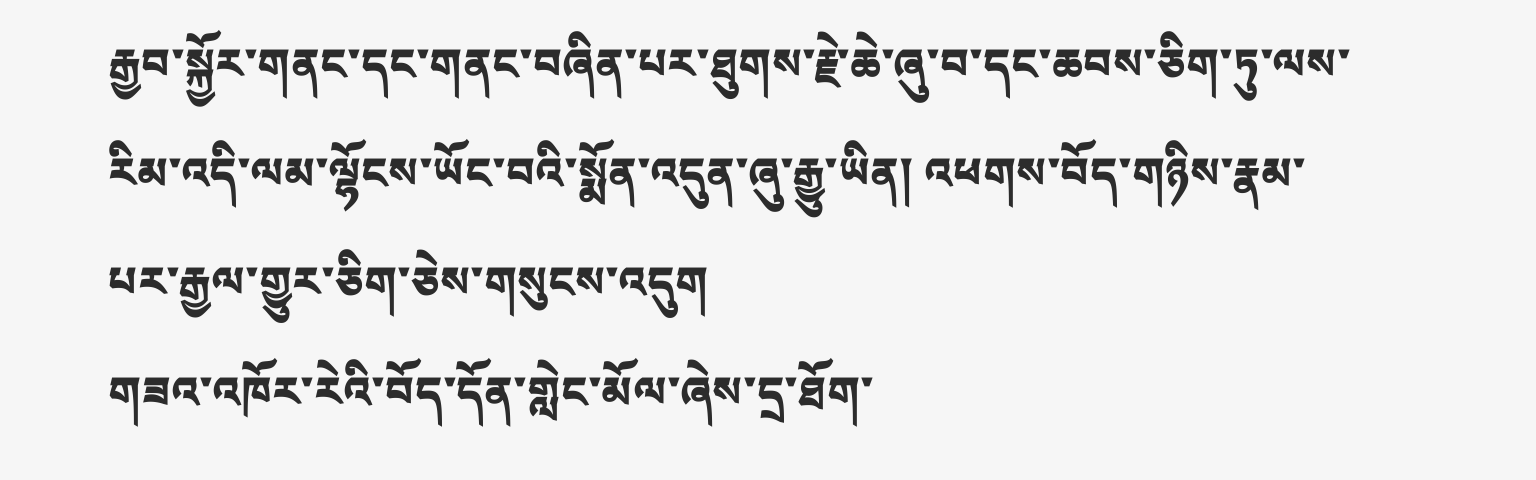རྒྱབ་སྐྱོར་གནང་དང་གནང་བཞིན་པར་ཐུགས་རྗེ་ཆེ་ཞུ་བ་དང་ཆབས་ཅིག་ཏུ་ལས་རིམ་འདི་ལམ་ལྷོངས་ཡོང་བའི་སྨོན་འདུན་ཞུ་རྒྱུ་ཡིན། འཕགས་བོད་གཉིས་རྣམ་པར་རྒྱལ་གྱུར་ཅིག་ཅེས་གསུངས་འདུག
གཟའ་འཁོར་རེའི་བོད་དོན་གླེང་མོལ་ཞེས་དྲ་ཐོག་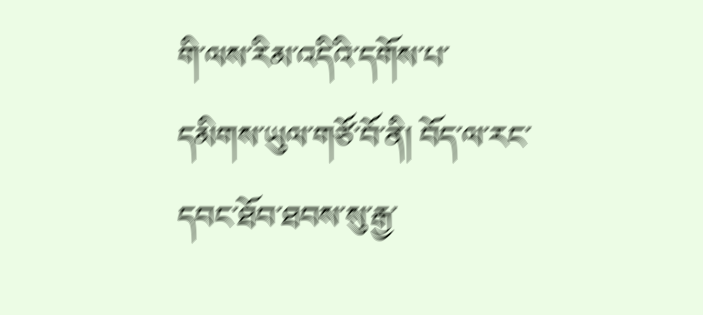གི་ལས་རིམ་འདིའི་དགོས་པ་དམིགས་ཡུལ་གཙོ་བོ་ནི། བོད་ལ་རང་དབང་ཐོབ་ཐབས་སུ་རྒྱ་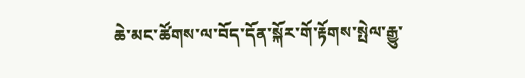ཆེ་མང་ཚོགས་ལ་བོད་དོན་སྐོར་གོ་རྟོགས་སྤེལ་རྒྱུ་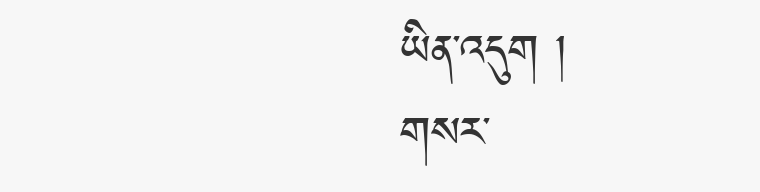ཡིན་འདུག །
གསར་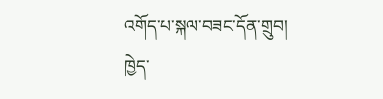འགོད་པ་སྐལ་བཟང་དོན་གྲུབ།
ཁྱེད་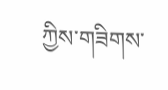ཀྱིས་གཟིགས་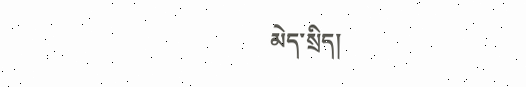མེད་སྲིད།